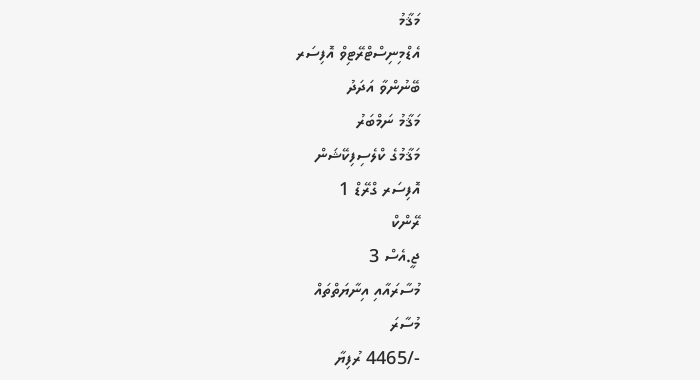މަޤާމު
އެޑްމިނިސްޓްރޭޓިވް އޮފިސަރ
ބޭނުންވާ އަދަދު
މަޤާމު ނަމްބަރު
މަޤާމުގެ ކްލެސިފިކޭޝަން
އޮފިސަރ ގްރޭޑް 1
ރޭންކް
ޖީ.އެސް 3
މުސާރައާއި އިނާޔަތްތައް
މުސާރަ
-/4465 ރުފިޔާ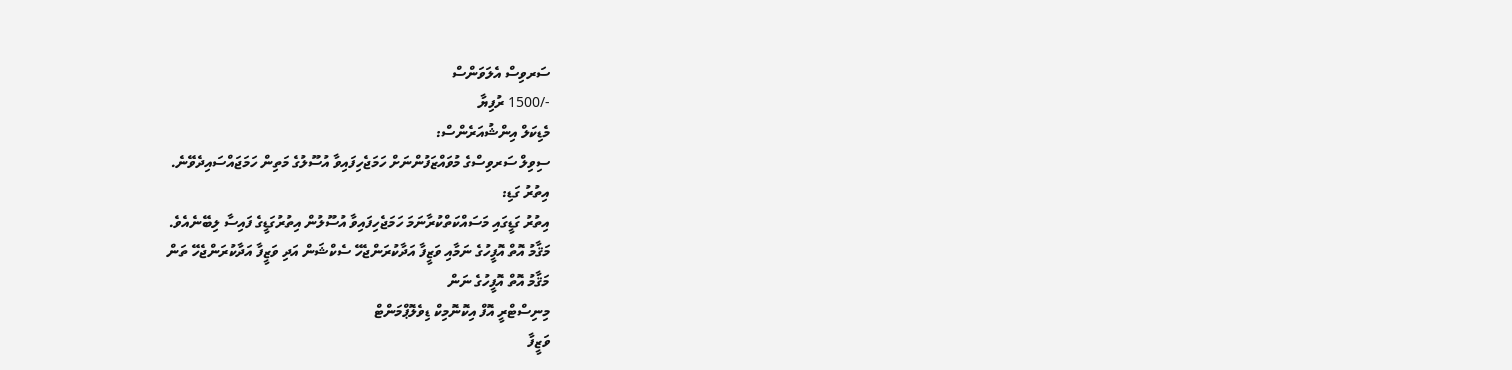ސަރވިސް އެލަވަންސް
-/1500 ރުފިޔާ
މެޑިކަލް އިންޝުއަރެންސް:
ސިވިލް ސަރވިސްގެ މުވައްޒަފުންނަށް ހަމަޖެހިފައިވާ އުސޫލުގެ މަތިން ހަމަޖައްސައިދެވޭނެ.
އިތުރު ގަޑި:
އިތުރު ގަޑީގައި މަސައްކަތްކުރާނަމަ ހަމަޖެހިފައިވާ އުސޫލުން އިތުރުގަޑީގެ ފައިސާ ލިބޭނެއެވެ.
މަޤާމު އޮތް އޮފީހުގެ ނަމާއި ވަޒީފާ އަދާކުރަންޖެހޭ ސެކްޝަން އަދި ވަޒީފާ އަދާކުރަންޖެހޭ ތަން
މަޤާމު އޮތް އޮފީހުގެ ނަން
މިނިސްޓްރީ އޮފް އިކޮނޮމިކް ޑިވެލޮޕްމަންޓް
ވަޒީފާ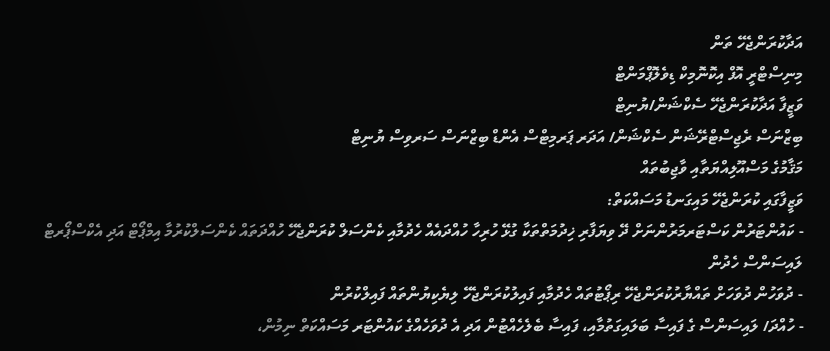އަދާކުރަންޖެހޭ ތަން
މިނިސްޓްރީ އޮފް އިކޮނޮމިކް ޑިވެލޮޕްމަންޓް
ވަޒީފާ އަދާކުރަންޖެހޭ ސެކްޝަން/ޔުނިޓް
ބިޒްނަސް ރެޖިސްޓްރޭޝަން ސެކްޝަން/ އަދަރ ޕަރމިޓްސް އެންޑް ބިޒްނަސް ސަރވިސް ޔުނިޓް
މަޤާމުގެ މަސްއޫލިއްޔަތާއި ވާޖިބުތައް
ވަޒީފާގައި ކުރަންޖެހޭ މައިގަނޑު މަސައްކަތް:
- ކައުންޓަރުން ކަސްޓަރމަރުންނަށް ދޭ ވިޔަފާރި ޚިދުމަތްތަކާ ގުޅޭ ހުރިހާ ހުއްދައެއް ހެދުމާއި ކެންސަލް ކުރަންޖެހޭ ހުއްދަތައް ކެންސަލްކުރުމާ އިމްޕޯޓް އަދި އެކްސްޕޯރޓް ލައިސަންސް ހެދުން
- ދުވަހުން ދުވަހަށް ތައްޔާރުކުރަންޖެހޭ ރިޕޯޓުތައް ހެދުމާއި ފައިލުކުރަންޖެހޭ ލިޔެކިޔުންތައް ފައިލްކުރުން
- ހުއްދަ/ ލައިސަންސް ގެ ފައިސާ ބަލައިގަތުމާއި، ފައިސާ ބެލެހެއްޓުން އަދި އެ ދުވަހެއްގެ ކައުންޓަރ މަސައްކަތް ނިމުން،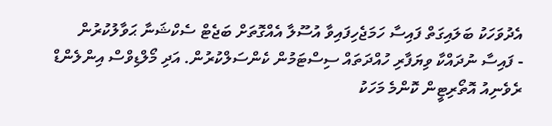އެދުވަހަކު ބަލައިގަތް ފައިސާ ހަމަޖެހިފައިވާ އުސޫލާ އެއްގޮތަށް ބަޖެޓް ސެކްޝަނާ ޙަވާލުކުރުން
- ފައިސާ ނުދައްކާ ވިޔަފާރި ހުއްދަތައް ސިސްޓަމުން ކެންސަލްކުރުން. އަދި މޯލްޑިވްސް އިންލެންޑް ރެވެނިއު އޮތޯރިޓީން ކޮންމެ މަހަކު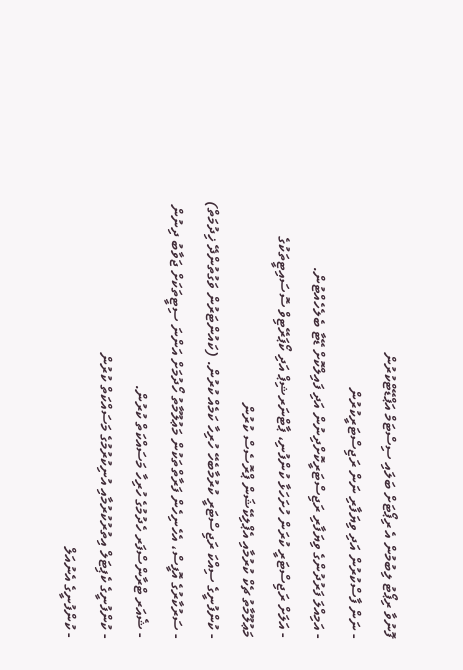ފޮނުވާ ރިޕޯޓު ލިބުމުން އެ ރިޕޯޓަށް ބަލައި ސިސްޓަމް އަޕްޑޭޓްކުރުން
- ނަން ފާސްކުރުން އަދި ވިޔަފާރި ނަން ރަޖިސްޓަރީކުރުން
- އަމިއްލަ ފަރުދުންގެ ވިޔަފާރި ރަޖިސްޓަރީކޮށްދިނުން އަދި ފައިލްކޮށް ޑޭޓާ ބެލެހެއްޓުން.
- އަލަށް ރަޖިސްޓަރީ ކުރަން ހުށަހަޅާ ކުންފުނި، ޕާޓްނަރޝިޕް އަދި ކޯޕަރޭޓިވް ސޮސައިޓީތަކުގެ މަޢުލޫމާތު ޗެކް ކުރުމާއި އެޕްލިކޭޝަން ޕްރޮސެސް ކުރުން
- ކުންފުނީގެ ސިއްކަ ރަޖިސްޓަރީ ކުރުމާބެހޭ ހުރިހާ ކަމެއް ކުރުން. (ކައުންޓަރުން ވަގުތުންދޭ ޚިދުމަތް)
- ސަރުކާރުގެ އޮފީސް، އެހެނިހެން ފަރާތްތަކުން މަޢުލޫމާތު ހޯދުމަށް އަންނަ ސިޓީތަކަށް ޖަވާބު ދިނުން
- ޝެއަރ ޓްރާންސްފަރ ހެދުމުގެ ހުރިހާ މަސައްކަތް ކުރުން.
- ކުންފުނީގެ ކެޕިޓަލް އިތުރުކުރުމާއި އުނިކުރުމުގެ މަސައްކަތް ކުރުން
- ކުންފުނީގެ އެނުއަލް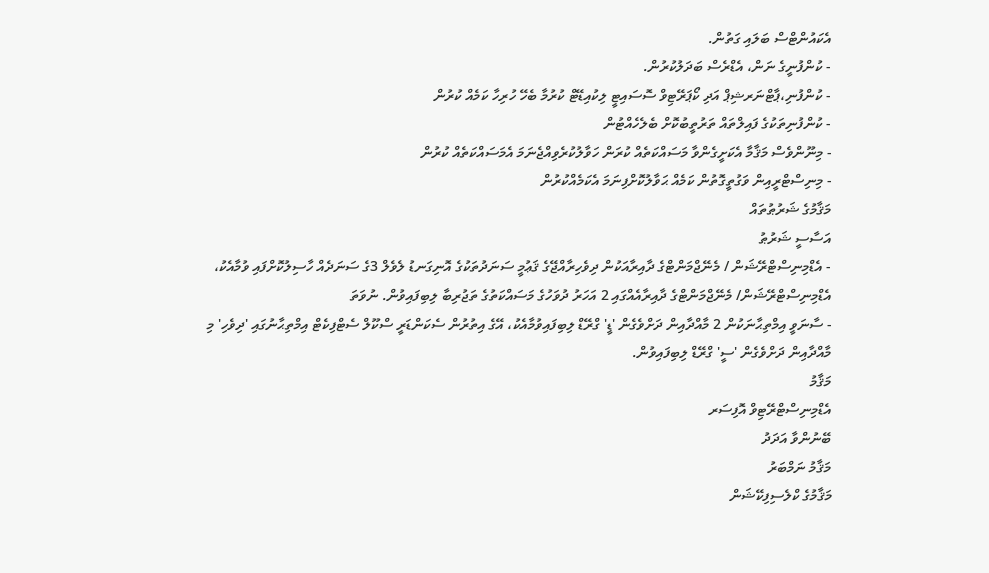އެކައުންޓްސް ބަލައި ގަތުން.
- ކުންފުނީގެ ނަން، އެޑްރެސް ބަދަލުކުރުން.
- ކުންފުނި،ޕާޓްނަރޝިޕް އަދި ކޯޕަރޭޓިވް ސޮސައިޓީ ލިކުއިޑޭޓް ކުރުމާ ބެހޭ ހުރިހާ ކަމެއް ކުރުން
- ކުންފުނިތަކުގެ ފައިލްތައް ތަރުތީބުކޮށް ބެލެހެއްޓުން
- މިނޫންވެސް މަޤާމާ އެކަށީގެންވާ މަސައްކަތެއް ކުރަން ހަވާލުކުރެވިއްޖެނަމަ އެމަސައްކަތެއް ކުރުން
- މިނިސްޓްރީއިން ވަގުތީގޮތުން ކަމެއް ޙަވާލުކޮށްފިނަމަ އެކަމެއްކުރުން
މަޤާމުގެ ޝަރުޠުތައް
އަސާސީ ޝަރުޠު
- އެޑްމިނިސްޓްރޭޝަން / މެނޭޖްމަންޓްގެ ދާއިރާއަކުން ދިވެހިރާއްޖޭގެ ޤަޢުމީ ސަނަދުތަކުގެ އޮނިގަނޑު ލެވެލް 3ގެ ސަނަދެއް ހާސިލުކޮށްފައި ވުމާއެކު، އެޑްމިނިސްޓްރޭޝަން/ މެނޭޖްމަންޓްގެ ދާއިރާއެއްގައި 2 އަހަރު ދުވަހުގެ މަސައްކަތުގެ ތަޖުރިބާ ލިބިފައިވުން. ނުވަތަ
- ސާނަވީ އިމްތިޙާނަކުން 2 މާއްދާއިން ދަށްވެގެން 'ޑީ' ގްރޭޑް ލިބިފައިވުމާއެކު، އޭގެ އިތުރުން ސެކަންޑަރީ ސްކޫލް ސެޓްފިކެޓް އިމްތިޙާނުގައި 'ދިވެހި' މި މާއްދާއިން ދަށްވެގެން 'ސީ' ގްރޭޑް ލިބިފައިވުން.
މަޤާމު
އެޑްމިނިސްޓްރޭޓިވް އޮފިސަރ
ބޭނުންވާ އަދަދު
މަޤާމު ނަމްބަރު
މަޤާމުގެ ކްލެސިފިކޭޝަން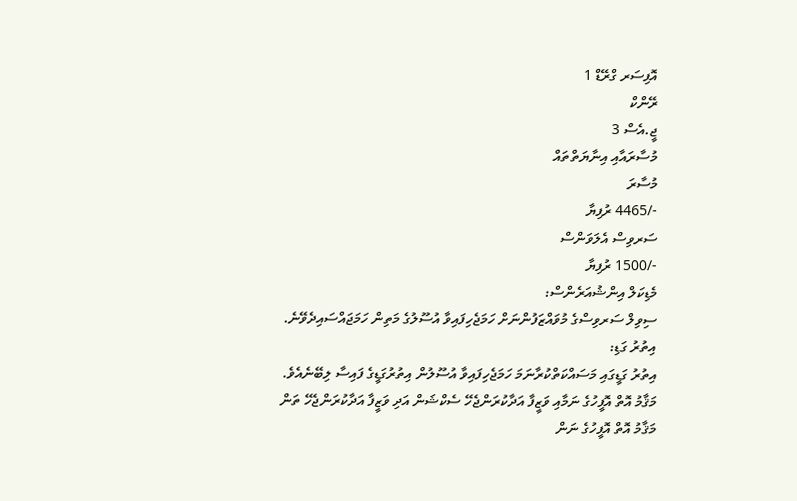އޮފިސަރ ގްރޭޑް 1
ރޭންކް
ޖީ.އެސް 3
މުސާރައާއި އިނާޔަތްތައް
މުސާރަ
-/4465 ރުފިޔާ
ސަރވިސް އެލަވަންސް
-/1500 ރުފިޔާ
މެޑިކަލް އިންޝުއަރެންސް:
ސިވިލް ސަރވިސްގެ މުވައްޒަފުންނަށް ހަމަޖެހިފައިވާ އުސޫލުގެ މަތިން ހަމަޖައްސައިދެވޭނެ.
އިތުރު ގަޑި:
އިތުރު ގަޑީގައި މަސައްކަތްކުރާނަމަ ހަމަޖެހިފައިވާ އުސޫލުން އިތުރުގަޑީގެ ފައިސާ ލިބޭނެއެވެ.
މަޤާމު އޮތް އޮފީހުގެ ނަމާއި ވަޒީފާ އަދާކުރަންޖެހޭ ސެކްޝަން އަދި ވަޒީފާ އަދާކުރަންޖެހޭ ތަން
މަޤާމު އޮތް އޮފީހުގެ ނަން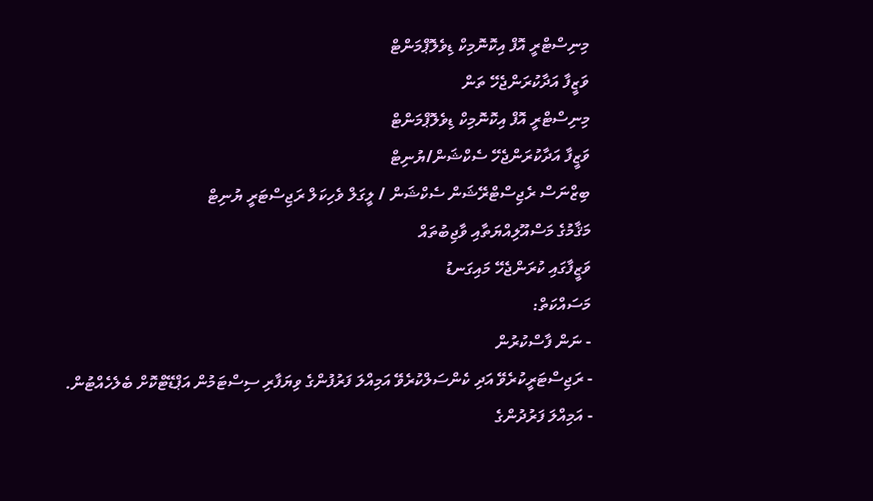މިނިސްޓްރީ އޮފް އިކޮނޮމިކް ޑިވެލޮޕްމަންޓް
ވަޒީފާ އަދާކުރަންޖެހޭ ތަން
މިނިސްޓްރީ އޮފް އިކޮނޮމިކް ޑިވެލޮޕްމަންޓް
ވަޒީފާ އަދާކުރަންޖެހޭ ސެކްޝަން/ޔުނިޓް
ބިޒްނަސް ރެޖިސްޓްރޭޝަން ސެކްޝަން / ލީގަލް ވެހިކަލް ރަޖިސްޓަރީ ޔުނިޓް
މަޤާމުގެ މަސްއޫލިއްޔަތާއި ވާޖިބުތައް
ވަޒީފާގައި ކުރަންޖެހޭ މައިގަނޑު
މަސައްކަތް:
- ނަން ފާސްކުރުން
- ރަޖިސްޓަރީކުރެވޭ އަދި ކެންސަލްކުރެވޭ އަމިއްލަ ފަރުފުންގެ ވިޔަފާރި ސިސްޓަމުން އަޕްޑޭޓްކޮށް ބެލެހެއްޓުން.
- އަމިއްލަ ފަރުދުންގެ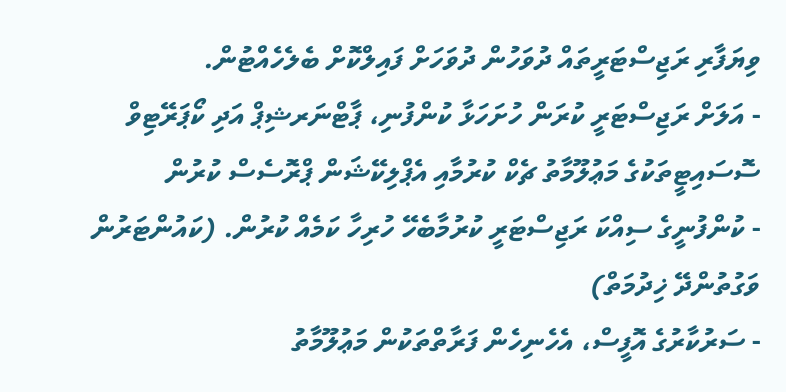ވިޔަފާރި ރަޖިސްޓަރީތައް ދުވަހުން ދުވަހަށް ފައިލްކޮށް ބެލެހެއްޓުން.
- އަލަށް ރަޖިސްޓަރީ ކުރަން ހުށަހަޅާ ކުންފުނި، ޕާޓްނަރޝިޕް އަދި ކޯޕަރޭޓިވް ސޮސައިޓީތަކުގެ މަޢުލޫމާތު ޗެކް ކުރުމާއި އެޕްލިކޭޝަން ޕްރޮސެސް ކުރުން
- ކުންފުނީގެ ސިއްކަ ރަޖިސްޓަރީ ކުރުމާބެހޭ ހުރިހާ ކަމެއް ކުރުން. (ކައުންޓަރުން ވަގުތުންދޭ ޚިދުމަތް)
- ސަރުކާރުގެ އޮފީސް، އެހެނިހެން ފަރާތްތަކުން މަޢުލޫމާތު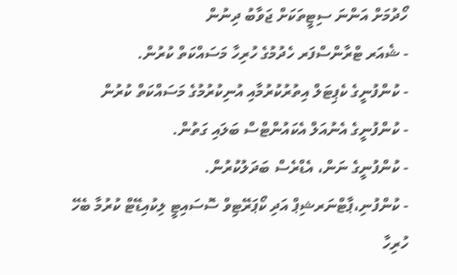ހޯދުމަށް އަންނަ ސިޓީތަކަށް ޖަވާބު ދިނުން
- ޝެއަރ ޓްރާންސްފަރ ހެދުމުގެ ހުރިހާ މަސައްކަތް ކުރުން.
- ކުންފުނީގެ ކެޕިޓަލް އިތުރުކުރުމާއި އުނިކުރުމުގެ މަސައްކަތް ކުރުން
- ކުންފުނީގެ އެނުއަލް އެކައުންޓްސް ބަލައި ގަތުން.
- ކުންފުނީގެ ނަން، އެޑްރެސް ބަދަލުކުރުން.
- ކުންފުނި،ޕާޓްނަރޝިޕް އަދި ކޯޕަރޭޓިވް ސޮސައިޓީ ލިކުއިޑޭޓް ކުރުމާ ބެހޭ ހުރިހާ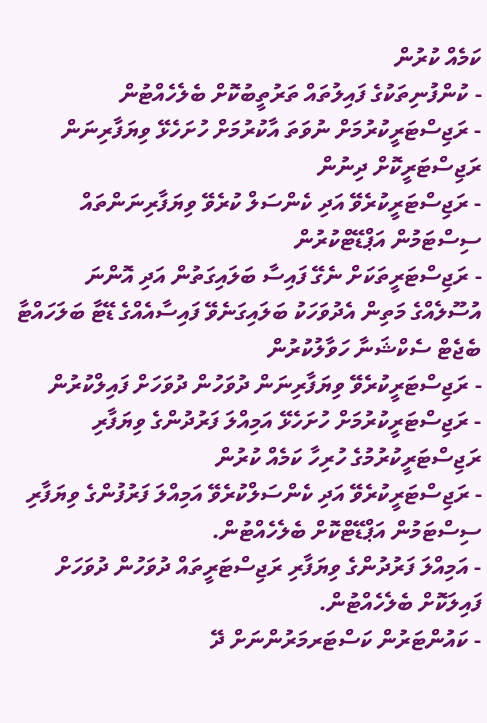ކަމެއް ކުރުން
- ކުންފުނިތަކުގެ ފައިލުތައް ތަރުތީބުކޮށް ބެލެހެއްޓުން
- ރަޖިސްޓަރީކުރުމަށް ނުވަތަ އާކުރުމަށް ހުށަހެޅޭ ވިޔަފާރިނަން ރަޖިސްޓަރީކޮށް ދިނުން
- ރަޖިސްޓަރީކުރެވޭ އަދި ކެންސަލް ކުރެވޭ ވިޔަފާރިނަންތައް ސިސްޓަމުން އަޕްޑޭޓްކުރުން
- ރަޖިސްޓަރީތަކަށް ނެގޭ ފައިސާ ބަލައިގަތުން އަދި އޮންނަ އުސޫލެއްގެ މަތިން އެދުވަހަކު ބަލައިގަނެވޭ ފައިސާއެއްގެ ޑޭޓާ ބަލަހައްޓާ ބެޖެޓް ސެކްޝަނާ ހަވާލުކުރުން
- ރަޖިސްޓަރީކުރެވޭ ވިޔަފާރިނަން ދުވަހުން ދުވަހަށް ފައިލްކުރުން
- ރަޖިސްޓަރީކުރުމަށް ހުށަހެޅޭ އަމިއްލަ ފަރުދުންގެ ވިޔަފާރި ރަޖިސްޓަރީކުރުމުގެ ހުރިހާ ކަމެއް ކުރުން
- ރަޖިސްޓަރީކުރެވޭ އަދި ކެންސަލްކުރެވޭ އަމިއްލަ ފަރުފުންގެ ވިޔަފާރި ސިސްޓަމުން އަޕްޑޭޓްކޮށް ބެލެހެއްޓުން.
- އަމިއްލަ ފަރުދުންގެ ވިޔަފާރި ރަޖިސްޓަރީތައް ދުވަހުން ދުވަހަށް ފައިލަކޮށް ބެލެހެއްޓުން.
- ކައުންޓަރުން ކަސްޓަރމަރުންނަށް ދޭ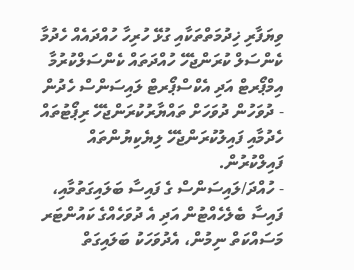ވިޔަފާރި ޚިދުމަތްތަކާއި ގުޅޭ ހުރިހާ ހުއްދައެއް ހެދުމާ ކެންސަލް ކުރަންޖެހޭ ހުއްދަތައް ކެންސަލްކުރުމާ އިމްޕޯރޓް އަދި އެކްސްޕޯރޓް ލައިސަންސް ހެދުން
- ދުވަހުން ދުވަހަށް ތައްޔާރުކުރަންޖެހޭ ރިޕޯޓުތައް ހެދުމާއި ފައިލުކުރަންޖެހޭ ލިޔެކިޔުންތައް ފައިލްކުރުން.
- ހުއްދަ/ލައިސަންސް ގެ ފައިސާ ބަލައިގަތުމާއި، ފައިސާ ބެލެހެއްޓުން އަދި އެ ދުވަހެއްގެ ކައުންޓަރ މަސައްކަތް ނިމުން، އެދުވަހަކު ބަލައިގަތް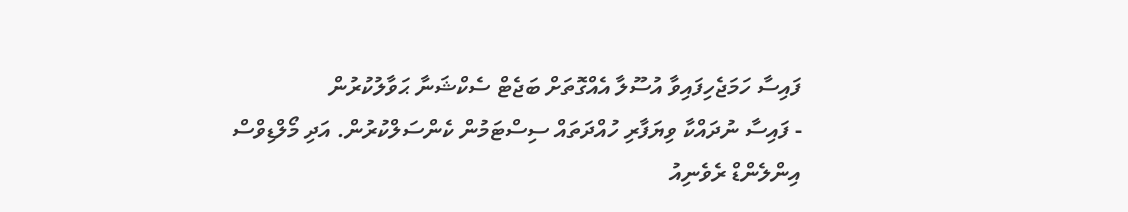ފައިސާ ހަމަޖެހިފައިވާ އުސޫލާ އެއްގޮތަށް ބަޖެޓް ސެކްޝަނާ ޙަވާލުކުރުން
- ފައިސާ ނުދައްކާ ވިޔަފާރި ހުއްދަތައް ސިސްޓަމުން ކެންސަލްކުރުން. އަދި މޯލްޑިވްސް އިންލެންޑް ރެވެނިއު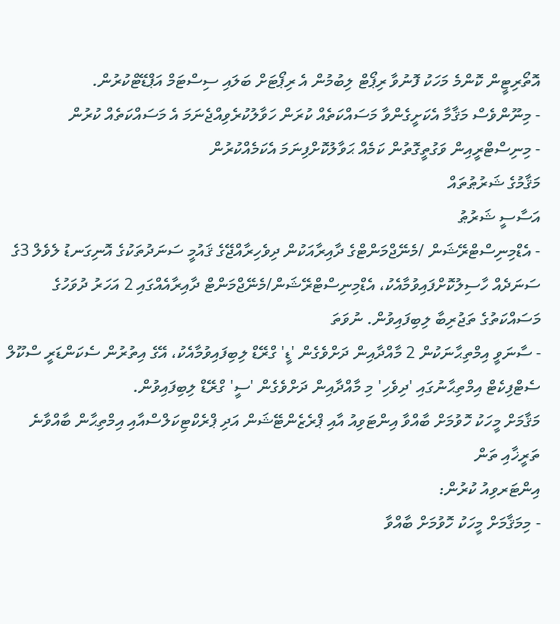އޮތޯރިޓީން ކޮންމެ މަހަކު ފޮނުވާ ރިޕޯޓް ލިބުމުން އެ ރިޕޯޓަށް ބަލައި ސިސްޓަމް އަޕްޑޭޓްކުރުން.
- މިނޫންވެސް މަޤާމާ އެކަށީގެންވާ މަސައްކަތެއް ކުރަން ހަވާލުކުރެވިއްޖެނަމަ އެ މަސައްކަތެއް ކުރުން
- މިނިސްޓްރީއިން ވަގުތީގޮތުން ކަމެއް ޙަވާލުކޮށްފިނަމަ އެކަމެއްކުރުން
މަޤާމުގެ ޝަރުޠުތައް
އަސާސީ ޝަރުޠު
- އެޑްމިނިސްޓްރޭޝަން /މެނޭޖްމަންޓްގެ ދާއިރާއަކުން ދިވެހިރާއްޖޭގެ ޤައުމީ ސަނަދުތަކުގެ އޮނިގަނޑު ލެވެލް 3ގެ ސަނަދެއް ހާސިލުކޮށްފައިވުމާއެކު، އެޑްމިނިސްޓްރޭޝަން/މެނޭޖްމަންޓް ދާއިރާއެއްގައި 2 އަހަރު ދުވަހުގެ މަސައްކަތުގެ ތަޖުރިބާ ލިބިފައިވުން. ނުވަތަ
- ސާނަވީ އިމްތިޙާނަކުން 2 މާއްދާއިން ދަށްވެގެން 'ޑީ' ގްރޭޑް ލިބިފައިވުމާއެކު، އޭގެ އިތުރުން ސެކަންޑަރީ ސްކޫލް ސެޓްފިކެޓް އިމްތިޙާނުގައި 'ދިވެހި' މި މާއްދާއިން ދަށްވެގެން 'ސީ' ގްރޭޑް ލިބިފައިވުން.
މަޤާމަށް މީހަކު ހޮވުމަށް ބާއްވާ އިންޓަވިއު އާއި ޕްރެޒެންޓޭޝަން އަދި ޕްރެކްޓިކަލްސްއާއި އިމްތިޙާން ބާއްވާނެ ތަރީޚާއި ތަން
އިންޓަރވިއު ކުރުން:
- މިމަޤާމަށް މީހަކު ހޮވުމަށް ބާއްވާ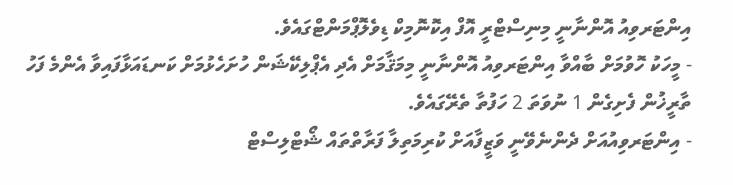އިންޓަރވިއު އޮންނާނީ މިނިސްޓްރީ އޮފް އިކޮނޮމިކް ޑިވެލޮޕްމަންޓްގައެވެ.
- މީހަކު ހޮވުމަށް ބާއްވާ އިންޓަރވިއު އޮންނާނީ މިމަޤާމަށް އެދި އެޕްލިކޭޝަން ހުށަހެޅުމަށް ކަނޑައަޅާފައިވާ އެންމެ ފަހު ތާރީޚުން ފެށިގެން 1 ނުވަތަ 2 ހަފުތާ ތެރޭގައެވެ.
- އިންޓަރވިއުއަށް ދެންނެވޭނީ ވަޒީފާއަށް ކުރިމަތިލާ ފަރާތްތައް ޝޯޓްލިސްޓް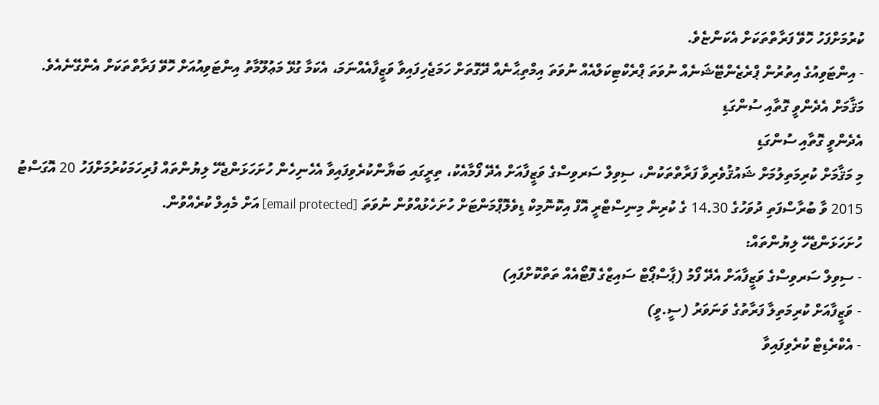ކުރުމަށްފަހު ހޮވޭ ފަރާތްތަކަށް އެކަންޏެވެ.
- އިންޓަވިއުގެ އިތުރުން ޕްރެޒެންޓޭޝަނެއް ނުވަތަ ޕްރެކްޓިކަލްއެއް ނުވަތަ އިމްތިޙާނެއް ދޭގޮތަށް ހަމަޖެހިފައިވާ ވަޒީފާއެއްނަމަ، އެކަމާ ގުޅޭ މަޢުލޫމާތު އިންޓަވިއުއަށް ހޮވޭ ފަރާތްތަކަށް އެންގޭނެއެވެ.
މަޤާމަށް އެދެންވީ ގޮތާއި ސުންގަޑި
އެދެންވީ ގޮތާއި ސުންގަޑި
މި މަޤާމަށް ކުރިމަތިލުމަށް ޝައުޤުވެރިވާ ފަރާތްތަކުން، ސިވިލް ސަރވިސްގެ ވަޒީފާއަށް އެދޭ ފޯމާއެކު، ތިރީގައި ބަޔާންކުރެވިފައިވާ އެހެނިހެން ހުށަހަޅަންޖެހޭ ލިޔުންތައް ފުރިހަމަކުރުމަށްފަހު 20 އޮގަސްޓު 2015 ވާ ބުރާސްފަތި ދުވަހުގެ 14.30 ގެ ކުރިން މިނިސްޓްރީ އޮފް އިކޮނޮމިކް ޑިވެލޮޕްމަންޓަށް ހުށަހެޅުއްވުން ނުވަތަ [email protected] އަށް މެއިލް ކުރެއްވުން.
ހުށަހަޅަންޖެހޭ ލިޔުންތައް:
- ސިވިލް ސަރވިސްގެ ވަޒީފާއަށް އެދޭ ފޯމު (ޕާސްޕޯޓް ސައިޒްގެ ފޮޓޯއެއް ތަތްކޮށްފައި)
- ވަޒީފާއަށް ކުރިމަތިލާ ފަރާތުގެ ވަނަވަރު (ސީ.ވީ)
- އެކްރެޑިޓް ކުރެވިފައިވާ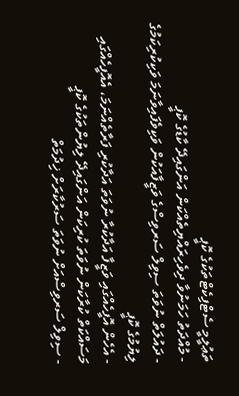ތަޢުލީމީ ސެޓްފިކެޓްތަކުގެ ކޮޕީ
- މުއްދަތު ހަމަނުވާ ދިވެހިރައްޔިތެއްކަން އަންގައިދޭ ކާޑުގެ ކޮޕީ
- ދައުލަތް ނުވަތަ ސިވިލް ސަރވިސްގެ ވަޒީފާއަކުން ވަކިވެފައިވާނަމަ ވަކިކުރިކަމުގެ ލިޔުމުގެ ކޮޕީ
- އެހެން އޮފީހެއްގައި ވަޒީފާ އަދާކުރާ ނުވަތަ އަދާކުރި ފަރާތެއްނަމަ، އެއޮފީހެއްގައި މަސައްކަތް ކުރާކަން ނުވަތަ ކުރިކަން އަންގައިދޭ ލިޔުންތަކުގެ ކޮޕީ
- ސިވިލް ސަރވިސްއަށް ނުވަތަ ސަރުކާރަށް ޚިދުމަތް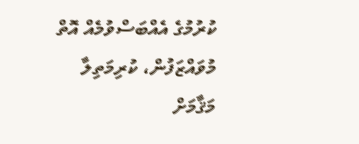ކުރުމުގެ އެއްބަސްވުމެއް އޮތް މުވައްޒަފުން، ކުރިމަތިލާ މަޤާމަށް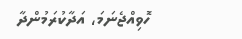ހޮވިއްޖެނަމަ، އަދާކުރަމުންދާ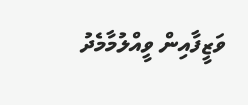ވަޒީފާއިން ވީއްލުމާމެދު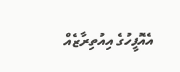އެއޮފީހުގެ އިއުތިރާޒެއް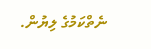ނެތްކަމުގެ ލިޔުން.